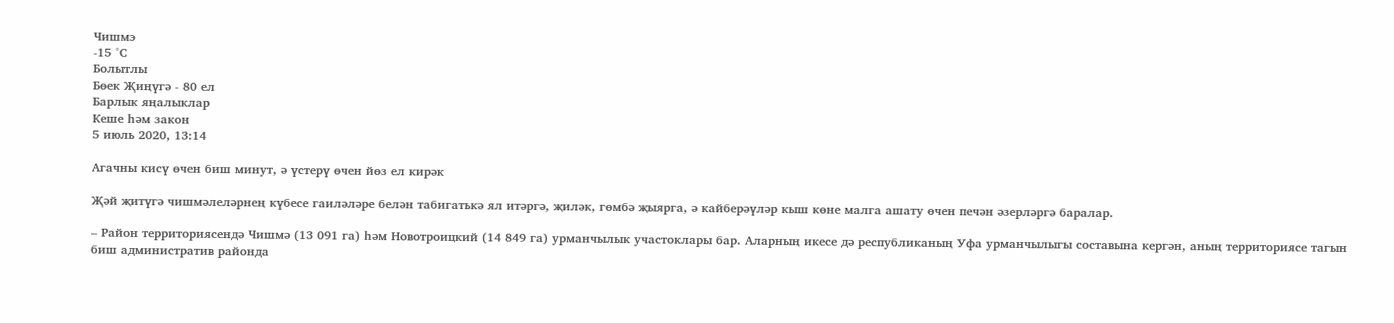Чишмэ
-15 °С
Болытлы
Бөек Җиңүгә - 80 ел
Барлык яңалыклар
Кеше һәм закон
5 июль 2020, 13:14

Агачны кисү өчен биш минут, ә үстерү өчен йөз ел кирәк

Җәй җитүгә чишмәлеләрнең күбесе гаиләләре белән табигатькә ял итәргә, җиләк, гөмбә җыярга, ә кайберәүләр кыш көне малга ашату өчен печән әзерләргә баралар.

– Район территориясендә Чишмә (13 091 га) һәм Новотроицкий (14 849 га) урманчылык участоклары бар. Аларның икесе дә республиканың Уфа урманчылыгы составына кергән, аның территориясе тагын биш административ районда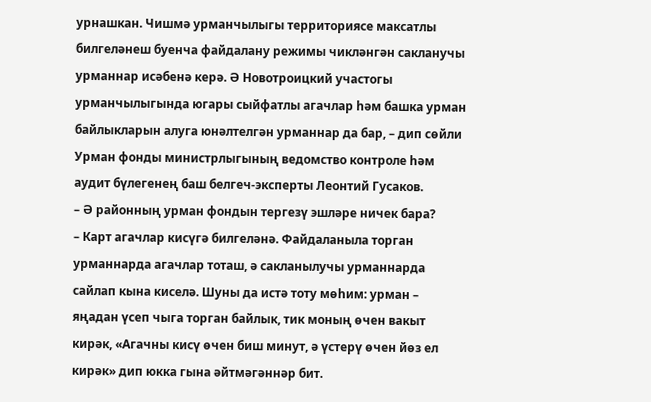урнашкан. Чишмә урманчылыгы территориясе максатлы билгеләнеш буенча файдалану режимы чикләнгән сакланучы урманнар исәбенә керә. Ә Новотроицкий участогы урманчылыгында югары сыйфатлы агачлар һәм башка урман байлыкларын алуга юнәлтелгән урманнар да бар, – дип сөйли Урман фонды министрлыгының ведомство контроле һәм аудит бүлегенең баш белгеч-эксперты Леонтий Гусаков.
– Ә районның урман фондын тергезү эшләре ничек бара?
– Карт агачлар кисүгә билгеләнә. Файдаланыла торган урманнарда агачлар тоташ, ә сакланылучы урманнарда сайлап кына киселә. Шуны да истә тоту мөһим: урман – яңадан үсеп чыга торган байлык, тик моның өчен вакыт кирәк, «Агачны кисү өчен биш минут, ә үстерү өчен йөз ел кирәк» дип юкка гына әйтмәгәннәр бит.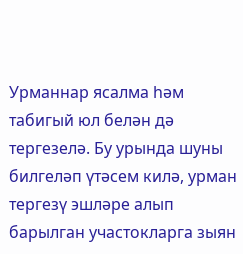Урманнар ясалма һәм табигый юл белән дә тергезелә. Бу урында шуны билгеләп үтәсем килә, урман тергезү эшләре алып барылган участокларга зыян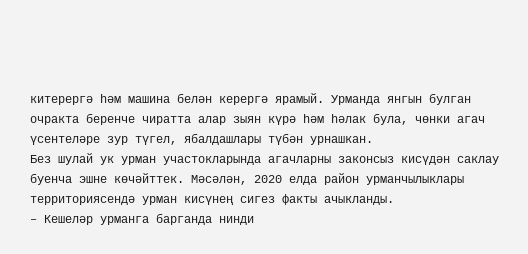китерергә һәм машина белән керергә ярамый. Урманда янгын булган очракта беренче чиратта алар зыян күрә һәм һәлак була, чөнки агач үсентеләре зур түгел, ябалдашлары түбән урнашкан.
Без шулай ук урман участокларында агачларны законсыз кисүдән саклау буенча эшне көчәйттек. Мәсәлән, 2020 елда район урманчылыклары территориясендә урман кисүнең сигез факты ачыкланды.
– Кешеләр урманга барганда нинди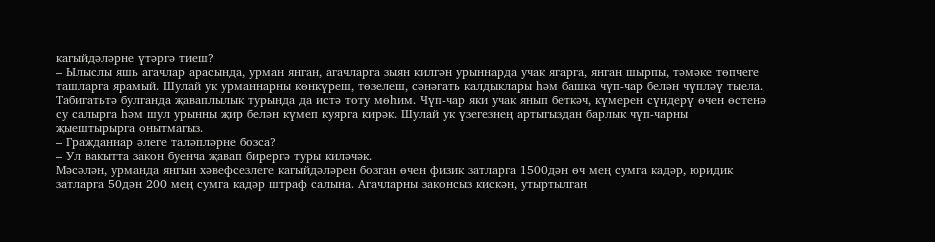кагыйдәләрне үтәргә тиеш?
– Ылыслы яшь агачлар арасында, урман янган, агачларга зыян килгән урыннарда учак ягарга, янган шырпы, тәмәке төпчеге ташларга ярамый. Шулай ук урманнарны көнкүреш, төзелеш, сәнәгать калдыклары һәм башка чүп-чар белән чүпләү тыела. Табигатьтә булганда җаваплылык турында да истә тоту мөһим. Чүп-чар яки учак янып беткәч, күмерен сүндерү өчен өстенә су салырга һәм шул урынны җир белән күмеп куярга кирәк. Шулай ук үзегезнең артыгыздан барлык чүп-чарны җыештырырга онытмагыз.
– Гражданнар әлеге таләпләрне бозса?
– Ул вакытта закон буенча җавап бирергә туры киләчәк.
Мәсәлән, урманда янгын хәвефсезлеге кагыйдәләрен бозган өчен физик затларга 1500дән өч мең сумга кадәр, юридик затларга 50дән 200 мең сумга кадәр штраф салына. Агачларны законсыз кискән, утыртылган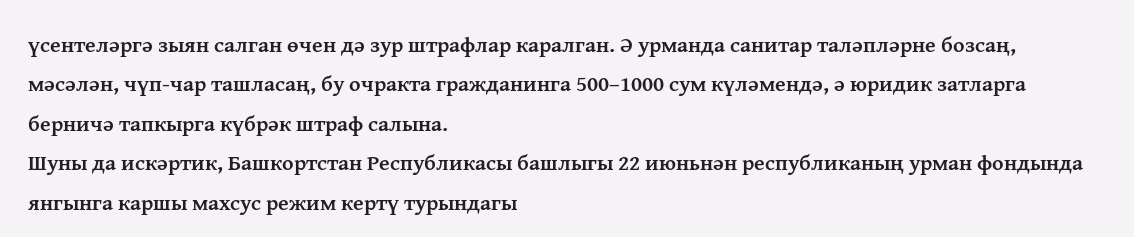үсентеләргә зыян салган өчен дә зур штрафлар каралган. Ә урманда санитар таләпләрне бозсаң, мәсәлән, чүп-чар ташласаң, бу очракта гражданинга 500–1000 сум күләмендә, ә юридик затларга берничә тапкырга күбрәк штраф салына.
Шуны да искәртик, Башкортстан Республикасы башлыгы 22 июньнән республиканың урман фондында янгынга каршы махсус режим кертү турындагы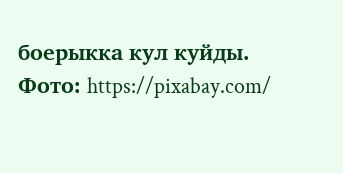боерыкка кул куйды.
Фото: https://pixabay.com/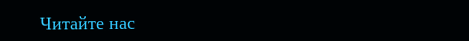Читайте нас